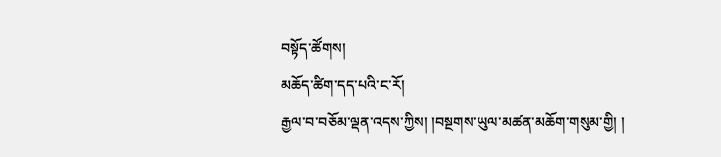བསྟོད་ཚོགས།
མཆོད་ཚིག་དད་པའི་ང་རོ།
རྒྱལ་བ་བཅོམ་ལྡན་འདས་ཀྱིས། །བསྔགས་ཡུལ་མཚན་མཆོག་གསུམ་གྱི། །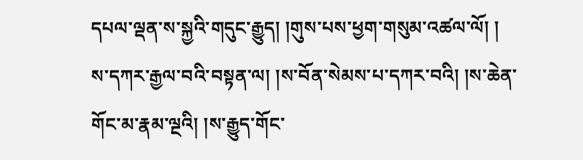དཔལ་ལྡན་ས་སྐྱའི་གདུང་རྒྱུད། །གུས་པས་ཕྱག་གསུམ་འཚལ་ལོ། །
ས་དཀར་རྒྱལ་བའི་བསྟན་ལ། །ས་བོན་སེམས་པ་དཀར་བའི། །ས་ཆེན་གོང་མ་རྣམ་ལྔའི། །ས་རྒྱུད་གོང་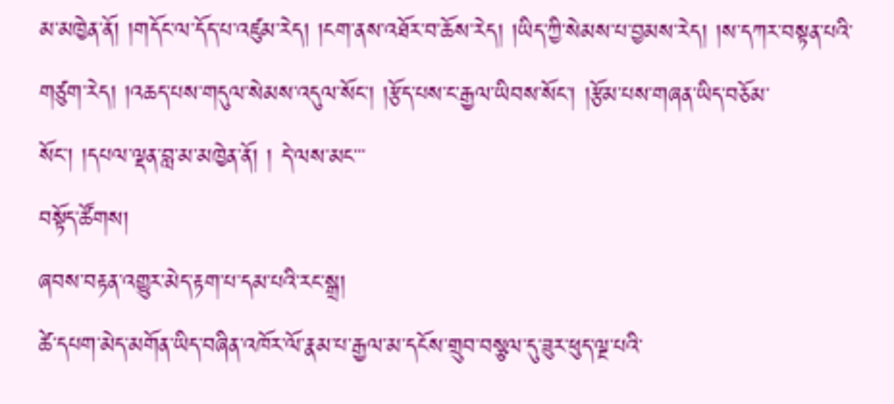མ་མཁྱེན་ནོ། །གདོང་ལ་དོད་པ་འཛུམ་རེད། །ངག་ནས་འཐོར་བ་ཆོས་རེད། །ཡིད་ཀྱི་སེམས་པ་བྱམས་རེད། །ས་དཀར་བསྟན་པའི་གཙུག་རེད། །འཆད་པས་གདུལ་སེམས་འདུལ་སོང་། །རྩོད་པས་ང་རྒྱལ་ཡིབས་སོང་། །རྩོམ་པས་གཞན་ཡིད་བཅོམ་སོང་། །དཔལ་ལྡན་བླ་མ་མཁྱེན་ནོ། ། དེ་ལས་མང་་་
བསྟོད་ཚོགས།
ཞབས་བརྟན་འགྱུར་མེད་རྟག་པ་དམ་པའི་རང་སྒྲ།
ཚེ་དཔག་མེད་མགོན་ཡིད་བཞིན་འཁོར་ལོ་རྣམ་པ་རྒྱལ་མ་དངོས་གྲུབ་བསྩལ་དུ་ཟུར་ཕུད་ལྔ་པའི་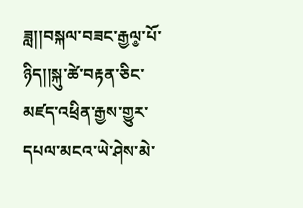ཟླ།།བསྐལ་བཟང་རྒྱལ༵་པོ་ཉིད།།སྐུ་ཚེ་བརྟན་ཅིང་མཛད་འཕྲིན་རྒྱས་གྱུར་དཔལ་མངའ་ཡེ་ཤེས་མེ་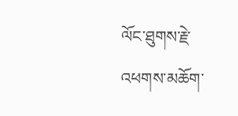ལོང་ཐུགས་རྗེ་འཕགས་མཆོག་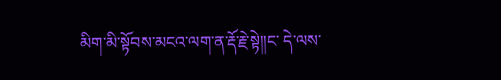མིག་མི་སྟོབས་མངའ་ལག་ན་རྡོ་རྗེ་སྟེ།།ང་ དེ་ལས་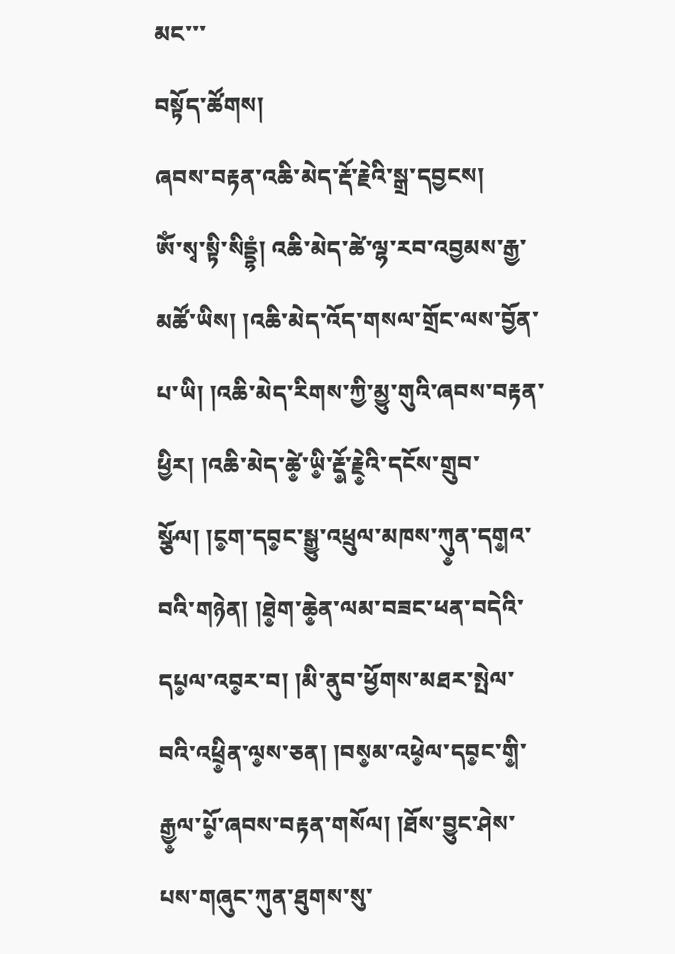མང་་་
བསྟོད་ཚོགས།
ཞབས་བརྟན་འཆི་མེད་རྡོ་རྗེའི་སྒྲ་དབྱངས།
ཨོཾ་སྭ་སྟི་སིདྡྷཾ། འཆི་མེད་ཚེ་ལྷ་རབ་འབྱམས་རྒྱ་མཚོ་ཡིས། །འཆི་མེད་འོད་གསལ་གྲོང་ལས་བྱོན་པ་ཡི། །འཆི་མེད་རིགས་ཀྱི་མྱུ་གུའི་ཞབས་བརྟན་ཕྱིར། །འཆི་མེད་ཚེ༵་ཡི༵་རྡོ༵་རྗེ༵འི་དངོས་གྲུབ་སྩོལ། །ང༵ག་དབ༵ང་སྒྱུ་འཕྲུལ་མཁས་ཀུ༵ན་དག༵འ་བའི་གཉེན། །ཐེ༵ག་ཆེ༵ན་ལམ་བཟང་ཕན་བདེའི་དཔ༵ལ་འབ༵ར་བ། །མི་ནུབ་ཕྱོགས་མཐར་སྤེལ་བའི་འཕྲི༵ན་ལ༵ས་ཅན། །བས༵མ་འཕེ༵ལ་དབ༵ང་གི༵་རྒྱ༵ལ་པོ༵་ཞབས་བརྟན་གསོལ། །ཐོས་བྱུང་ཤེས་པས་གཞུང་ཀུན་ཐུགས་སུ་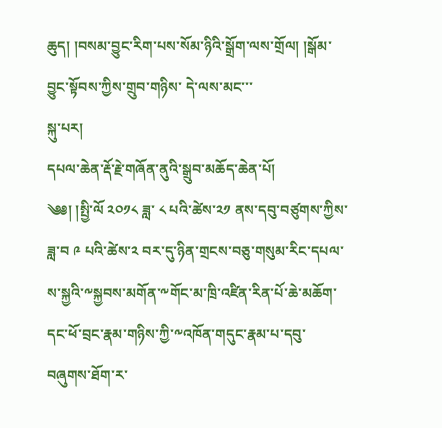ཆུད། །བསམ་བྱུང་རིག་པས་སོམ་ཉིའི་སྒྲོག་ལས་གྲོལ། །སྒོམ་བྱུང་སྟོབས་ཀྱིས་གྲུབ་གཉིས་ དེ་ལས་མང་་་
སྐུ་པར།
དཔལ་ཆེན་རྡོ་རྗེ་གཞོན་ནུའི་སྒྲུབ་མཆོད་ཆེན་པོ།
༄༅། །སྤྱི་ལོ ༢༠༡༨ ཟླ་ ༨ པའི་ཚེས་༢༡ ནས་དབུ་བཙུགས་ཀྱིས་ཟླ་བ ༩ པའི་ཚེས་༢ བར་དུ་ཉིན་གྲངས་བཅུ་གསུམ་རིང་དཔལ་ས་སྐྱའི་༸སྐྱབས་མགོན་༸གོང་མ་ཁྲི་འཛིན་རིན་པོ་ཆེ་མཆོག་དང་ཕོ་བྲང་རྣམ་གཉིས་ཀྱི་༸འཁོན་གདུང་རྣམ་པ་དབུ་བཞུགས་ཐོག་ར་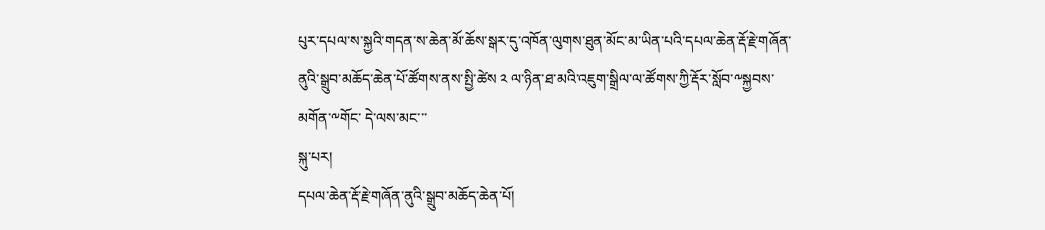པུར་དཔལ་ས་སྐྱའི་གདན་ས་ཆེན་མོ་ཆོས་སྒར་དུ་འཁོན་ལུགས་ཐུན་མོང་མ་ཡིན་པའི་དཔལ་ཆེན་རྡོ་རྗེ་གཞོན་ནུའི་སྒྲུབ་མཆོད་ཆེན་པོ་ཚོགས་ནས་སྤྱི་ཚེས ༢ ལ་ཉིན་ཐ་མའི་འཇུག་སྒྲིལ་ལ་ཚོགས་ཀྱི་རྡོར་སློབ་༸སྐྱབས་མགོན་༸གོང་ དེ་ལས་མང་་་
སྐུ་པར།
དཔལ་ཆེན་རྡོ་རྗེ་གཞོན་ནུའི་སྒྲུབ་མཆོད་ཆེན་པོ།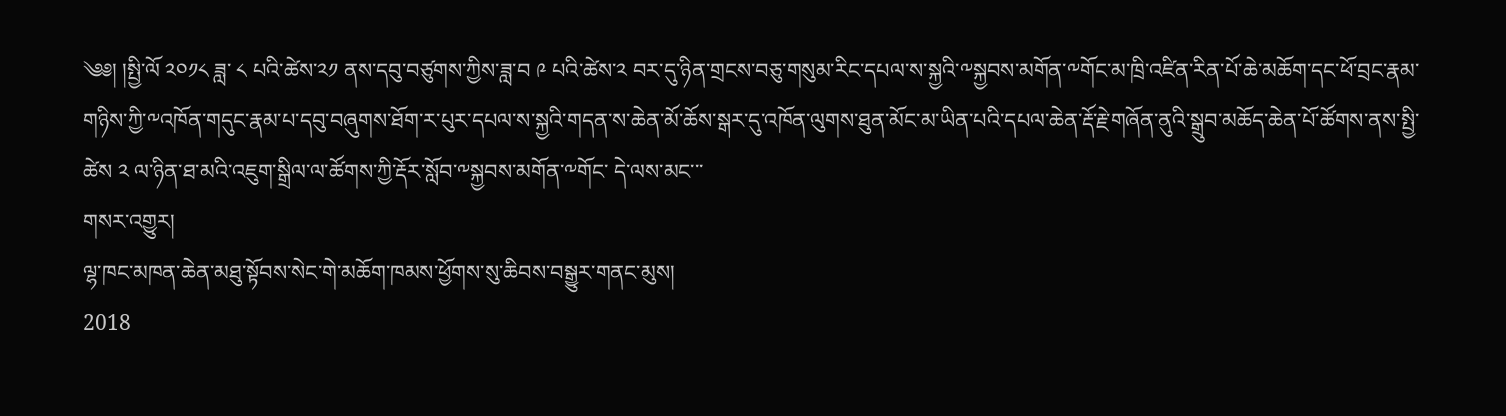༄༅། །སྤྱི་ལོ ༢༠༡༨ ཟླ་ ༨ པའི་ཚེས་༢༡ ནས་དབུ་བཙུགས་ཀྱིས་ཟླ་བ ༩ པའི་ཚེས་༢ བར་དུ་ཉིན་གྲངས་བཅུ་གསུམ་རིང་དཔལ་ས་སྐྱའི་༸སྐྱབས་མགོན་༸གོང་མ་ཁྲི་འཛིན་རིན་པོ་ཆེ་མཆོག་དང་ཕོ་བྲང་རྣམ་གཉིས་ཀྱི་༸འཁོན་གདུང་རྣམ་པ་དབུ་བཞུགས་ཐོག་ར་པུར་དཔལ་ས་སྐྱའི་གདན་ས་ཆེན་མོ་ཆོས་སྒར་དུ་འཁོན་ལུགས་ཐུན་མོང་མ་ཡིན་པའི་དཔལ་ཆེན་རྡོ་རྗེ་གཞོན་ནུའི་སྒྲུབ་མཆོད་ཆེན་པོ་ཚོགས་ནས་སྤྱི་ཚེས ༢ ལ་ཉིན་ཐ་མའི་འཇུག་སྒྲིལ་ལ་ཚོགས་ཀྱི་རྡོར་སློབ་༸སྐྱབས་མགོན་༸གོང་ དེ་ལས་མང་་་
གསར་འགྱུར།
ལྷ་ཁང་མཁན་ཆེན་མཐུ་སྟོབས་སེང་གེ་མཆོག་ཁམས་ཕྱོགས་སུ་ཆིབས་བསྒྱུར་གནང་མུས།
2018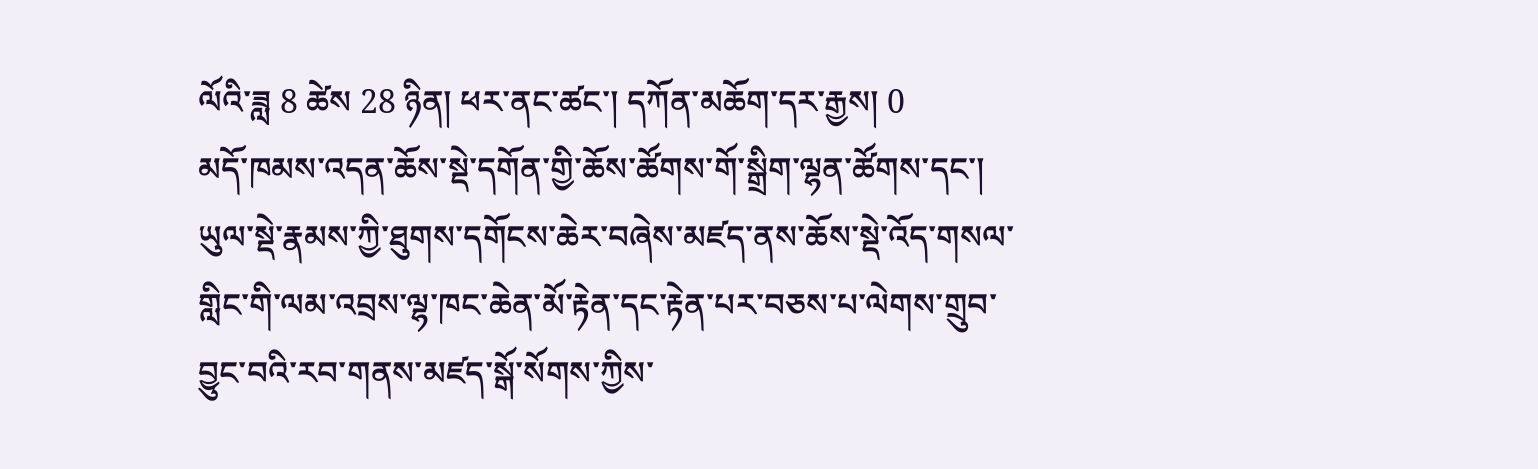ལོའི་ཟླ 8 ཚེས 28 ཉིན། ཕར་ནང་ཚང་། དཀོན་མཆོག་དར་རྒྱས། 0
མདོ་ཁམས་འདན་ཆོས་སྡེ་དགོན་གྱི་ཆོས་ཚོགས་གོ་སྒྲིག་ལྷན་ཚོགས་དང་། ཡུལ་སྡེ་རྣམས་ཀྱི་ཐུགས་དགོངས་ཆེར་བཞེས་མཛད་ནས་ཆོས་སྡེ་འོད་གསལ་གླིང་གི་ལམ་འབྲས་ལྷ་ཁང་ཆེན་མོ་རྟེན་དང་རྟེན་པར་བཅས་པ་ལེགས་གྲུབ་བྱུང་བའི་རབ་གནས་མཛད་སྒོ་སོགས་ཀྱིས་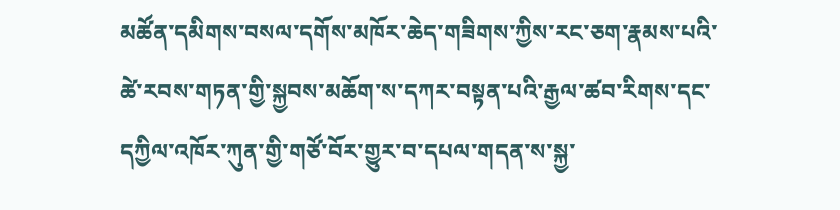མཚོན་དམིགས་བསལ་དགོས་མཁོར་ཆེད་གཟིགས་ཀྱིས་རང་ཅག་རྣམས་པའི་ཚེ་རབས་གཏན་གྱི་སྐྱབས་མཆོག་ས་དཀར་བསྟན་པའི་རྒྱལ་ཚབ་རིགས་དང་དཀྱིལ་འཁོར་ཀུན་གྱི་གཙོ་བོར་གྱུར་བ་དཔལ་གདན་ས་སྐྱ་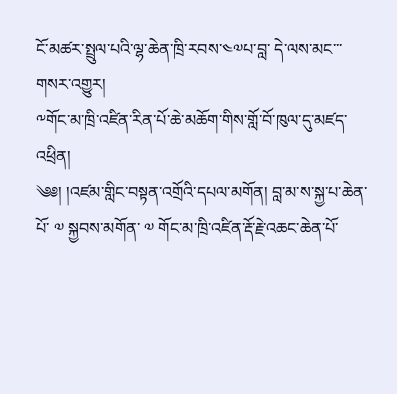ངོ་མཚར་སྤྲུལ་པའི་ལྷ་ཆེན་ཁྲི་རབས་༤༧པ་བླ་ དེ་ལས་མང་་་
གསར་འགྱུར།
༸གོང་མ་ཁྲི་འཛིན་རིན་པོ་ཆེ་མཆོག་གིས་གློ་བོ་ཁུལ་དུ་མཛད་འཕྲིན།
༄༅། །འཛམ་གླིང་བསྟན་འགྲོའི་དཔལ་མགོན། བླ་མ་ས་སྐྱ་པ་ཆེན་པོ་ ༧ སྐྱབས་མགོན་ ༧ གོང་མ་ཁྲི་འཛིན་རྡོ་རྗེ་འཆང་ཆེན་པོ་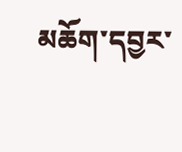མཆོག་དབྱར་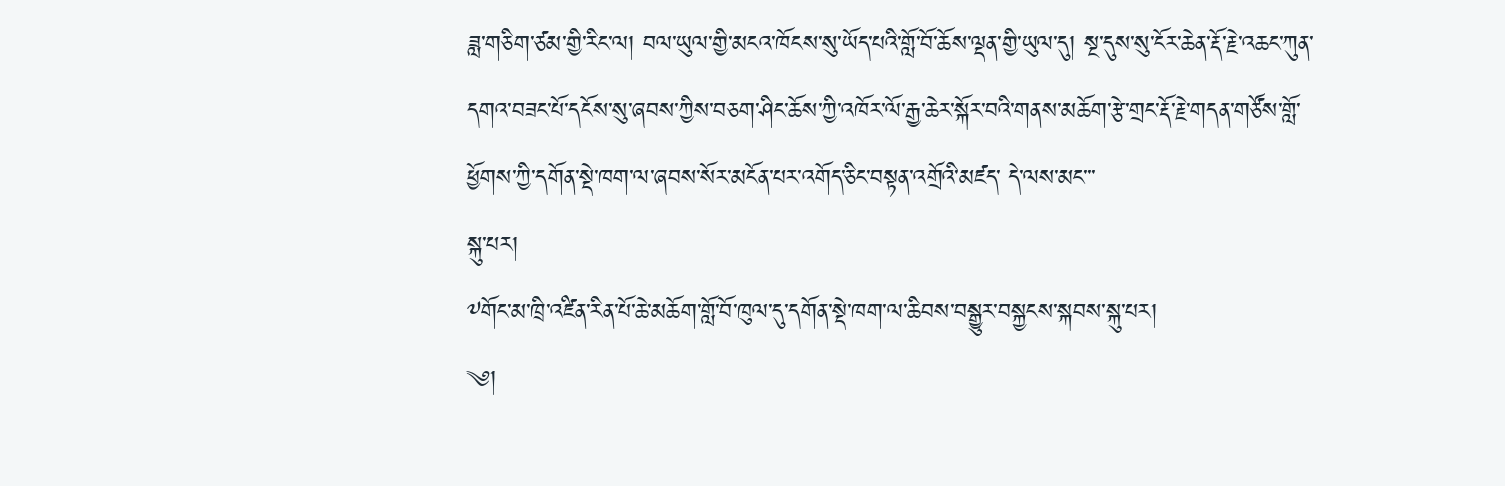ཟླ་གཅིག་ཙམ་གྱི་རིང་ལ། བལ་ཡུལ་གྱི་མངའ་ཁོངས་སུ་ཡོད་པའི་གློ་བོ་ཆོས་ལྡན་གྱི་ཡུལ་དུ། སྔ་དུས་སུ་ངོར་ཆེན་རྡོ་རྗེ་འཆང་ཀུན་དགའ་བཟང་པོ་དངོས་སུ་ཞབས་ཀྱིས་བཅག་ཤིང་ཆོས་ཀྱི་འཁོར་ལོ་རྒྱ་ཆེར་སྐོར་བའི་གནས་མཆོག་རྩེ་གྲང་རྡོ་རྗེ་གདན་གཙོས་གློ་ཕྱོགས་ཀྱི་དགོན་སྡེ་ཁག་ལ་ཞབས་སོར་མངོན་པར་འགོད་ཅིང་བསྟན་འགྲོའི་མཛད་ དེ་ལས་མང་་་
སྐུ་པར།
༸གོང་མ་ཁྲི་འཛིན་རིན་པོ་ཆེ་མཆོག་གློ་བོ་ཁུལ་དུ་དགོན་སྡེ་ཁག་ལ་ཆིབས་བསྒྱུར་བསྐྱངས་སྐབས་སྐུ་པར།
༄།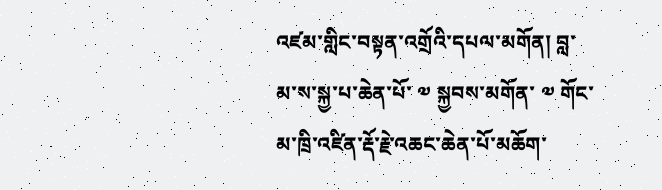འཛམ་གླིང་བསྟན་འགྲོའི་དཔལ་མགོན། བླ་མ་ས་སྐྱ་པ་ཆེན་པོ་ ༧ སྐྱབས་མགོན་ ༧ གོང་མ་ཁྲི་འཛིན་རྡོ་རྗེ་འཆང་ཆེན་པོ་མཆོག་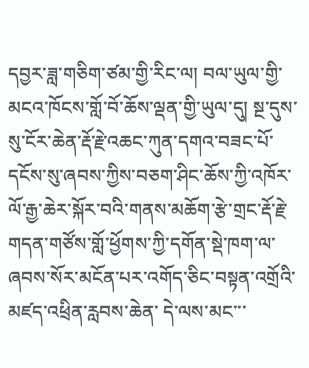དབྱར་ཟླ་གཅིག་ཙམ་གྱི་རིང་ལ། བལ་ཡུལ་གྱི་མངའ་ཁོངས་གློ་བོ་ཆོས་ལྡན་གྱི་ཡུལ་དུ། སྔ་དུས་སུ་ངོར་ཆེན་རྡོ་རྗེ་འཆང་ཀུན་དགའ་བཟང་པོ་དངོས་སུ་ཞབས་ཀྱིས་བཅག་ཤིང་ཆོས་ཀྱི་འཁོར་ལོ་རྒྱ་ཆེར་སྐོར་བའི་གནས་མཆོག་རྩེ་གྲང་རྡོ་རྗེ་གདན་གཙོས་གློ་ཕྱོགས་ཀྱི་དགོན་སྡེ་ཁག་ལ་ཞབས་སོར་མངོན་པར་འགོད་ཅིང་བསྟན་འགྲོའི་མཛད་འཕྲིན་རླབས་ཆེན་ དེ་ལས་མང་་་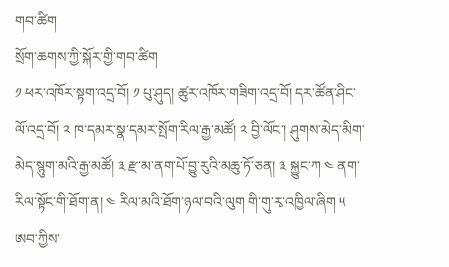གབ་ཚིག
སྲོག་ཆགས་ཀྱི་སྐོར་གྱི་གབ་ཚིག
༡ ཕར་འཁོར་སྟག་འདྲ་བོ། ༡ པུ་ཤུད། ཚུར་འཁོར་གཟིག་འདྲ་བོ། དར་ཚོན་ཤིང་ལོ་འདྲ་བོ། ༢ ཁ་དམར་སྣ་དམར་སྤོག་རིལ་རྒྱ་མཚོ། ༢ བྱི་ལོང་། ཤུགས་མེད་མིག་མེད་སྙུག་མའི་རྒྱ་མཚོ། ༣ རྫ་མ་ནག་པོ་བྱུ་རུའི་མཆུ་ཏོ་ཅན། ༣ སྐྱུང་ཀ ༤ ནག་རིལ་སྟོང་གི་ཐོག་ན། ༤ རིལ་མའི་ཐོག་ཉལ་བའི་ལུག གི་གུ་རྭ་འཁྱིལ་ཞིག ༥ ཨབ་ཀྱིས་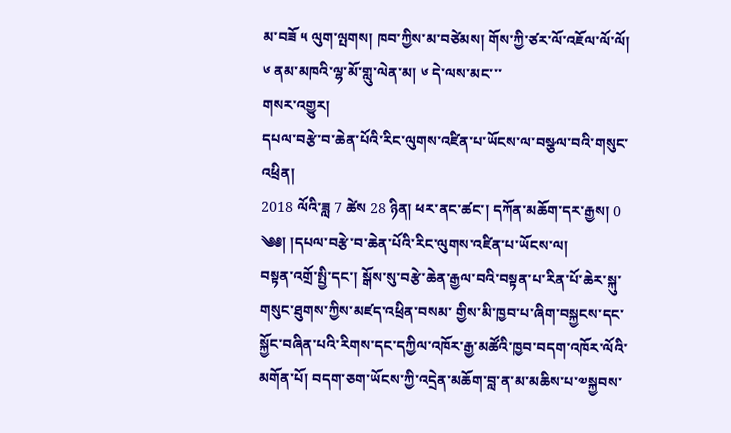མ་བཟོ ༥ ལུག་ལྤགས། ཁབ་ཀྱིས་མ་བཙེམས། གོས་ཀྱི་ཙར་ལོ་འཇོལ་ལོ་ལོ། ༦ ནམ་མཁའི་ལྷ་མོ་གླུ་ལེན་མ། ༦ དེ་ལས་མང་་་
གསར་འགྱུར།
དཔལ་བརྩེ་བ་ཆེན་པོའི་རིང་ལུགས་འཛིན་པ་ཡོངས་ལ་བསྩལ་བའི་གསུང་འཕྲིན།
2018 ལོའི་ཟླ 7 ཚེས 28 ཉིན། ཕར་ནང་ཚང་། དཀོན་མཆོག་དར་རྒྱས། 0
༄༅། །དཔལ་བརྩེ་བ་ཆེན་པོའི་རིང་ལུགས་འཛིན་པ་ཡོངས་ལ།
བསྟན་འགྲོ་སྤྱི་དང་། སྒོས་སུ་བརྩེ་ཆེན་རྒྱལ་བའི་བསྟན་པ་རིན་པོ་ཆེར་སྐུ་གསུང་ཐུགས་ཀྱིས་མཛད་འཕྲིན་བསམ་ གྱིས་མི་ཁྱབ་པ་ཞིག་བསྐྱངས་དང་སྐྱོང་བཞིན་པའི་རིགས་དང་དཀྱིལ་འཁོར་རྒྱ་མཚོའི་ཁྱབ་བདག་འཁོར་ལོའི་མགོན་པོ། བདག་ཅག་ཡོངས་ཀྱི་འདྲེན་མཆོག་བླ་ན་མ་མཆིས་པ་༧སྐྱབས་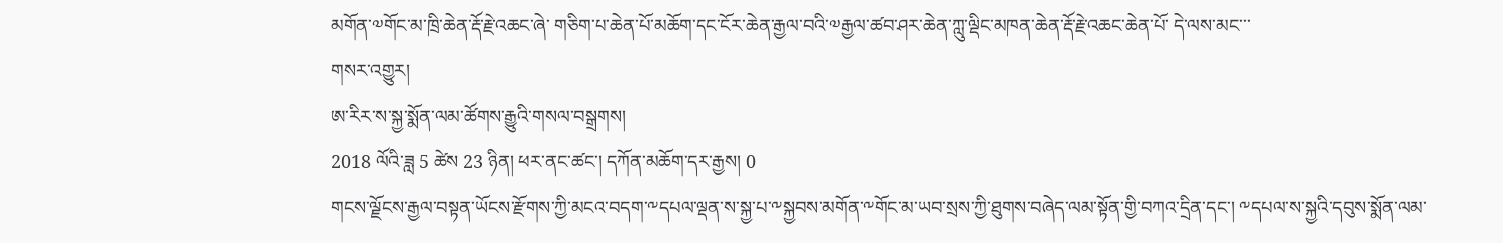མགོན་༧གོང་མ་ཁྲི་ཆེན་རྡོ་རྗེ་འཆང་ཞེ་ གཅིག་པ་ཆེན་པོ་མཆོག་དང་ངོར་ཆེན་རྒྱལ་བའི་༧རྒྱལ་ཚབ་ཤར་ཆེན་ཀླུ་ལྡིང་མཁན་ཆེན་རྡོ་རྗེ་འཆང་ཆེན་པོ་ དེ་ལས་མང་་་
གསར་འགྱུར།
ཨ་རིར་ས་སྐྱ་སྨོན་ལམ་ཚོགས་རྒྱུའི་གསལ་བསྒྲགས།
2018 ལོའི་ཟླ 5 ཚེས 23 ཉིན། ཕར་ནང་ཚང་། དཀོན་མཆོག་དར་རྒྱས། 0
གངས་ལྗོངས་རྒྱལ་བསྟན་ཡོངས་རྫོགས་ཀྱི་མངའ་བདག་༸དཔལ་ལྡན་ས་སྐྱ་པ་༸སྐྱབས་མགོན་༸གོང་མ་ཡབ་སྲས་ཀྱི་ཐུགས་བཞེད་ལམ་སྟོན་གྱི་བཀའ་དྲིན་དང་། ༸དཔལ་ས་སྐྱའི་དབུས་སྨོན་ལམ་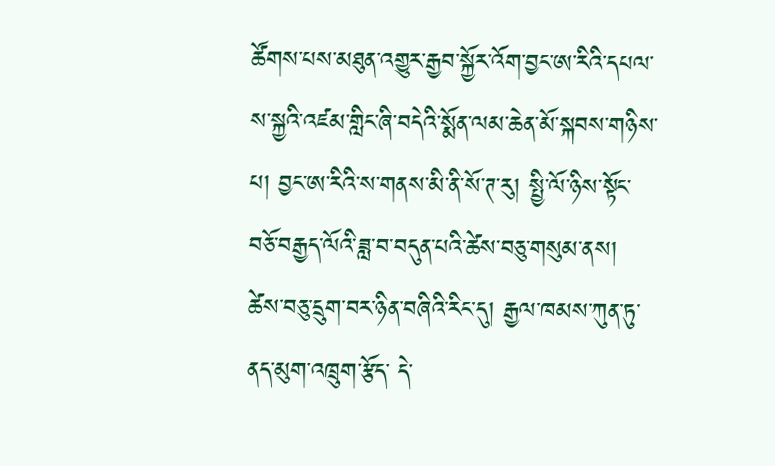ཚོགས་པས་མཐུན་འགྱུར་རྒྱབ་སྐྱོར་འོག་བྱང་ཨ་རིའི་དཔལ་ས་སྐྱའི་འཛམ་གླིང་ཞི་བདེའི་སྨོན་ལམ་ཆེན་མོ་སྐབས་གཉིས་པ། བྱང་ཨ་རིའི་ས་གནས་མི་ནི་སོ་ཊ་རུ། སྤྱི་ལོ་ཉིས་སྟོང་བཅོ་བརྒྱད་ལོའི་ཟླ་བ་བདུན་པའི་ཚེས་བཅུ་གསུམ་ནས། ཚེས་བཅུ་དྲུག་བར་ཉིན་བཞིའི་རིང་དུ། རྒྱལ་ཁམས་ཀུན་ཏུ་ནད་མུག་འཁྲུག་རྩོད་ དེ་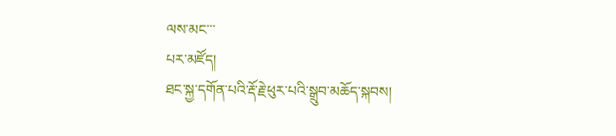ལས་མང་་་
པར་མཛོད།
ཐང་སྐྱ་དགོན་པའི་རྡོ་རྗེ་ཕུར་པའི་སྒྲུབ་མཆོད་སྐབས།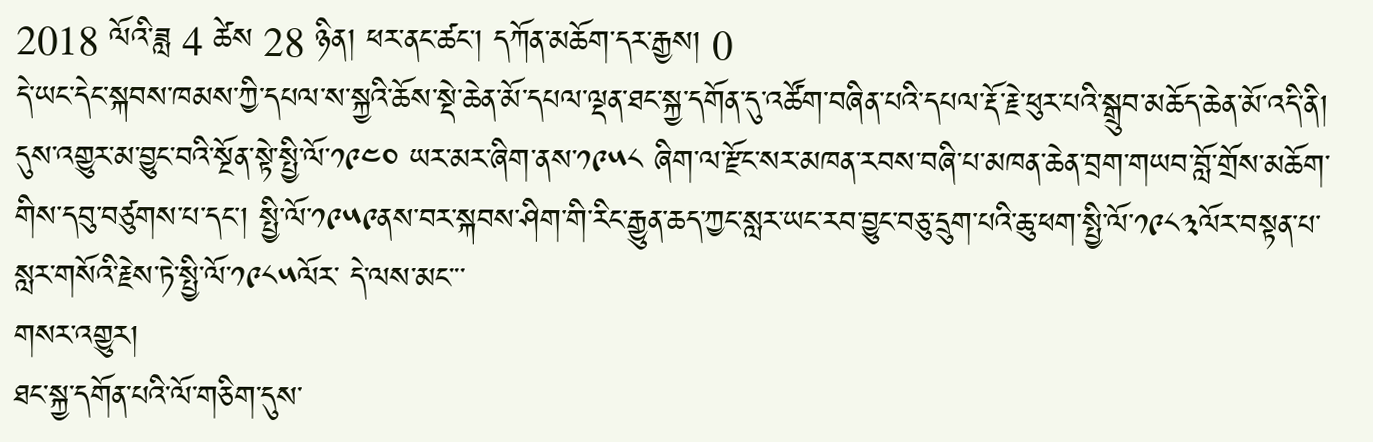2018 ལོའི་ཟླ 4 ཚེས 28 ཉིན། ཕར་ནང་ཚང་། དཀོན་མཆོག་དར་རྒྱས། 0
དེ་ཡང་དེང་སྐབས་ཁམས་ཀྱི་དཔལ་ས་སྐྱའི་ཆོས་སྡེ་ཆེན་མོ་དཔལ་ལྡན་ཐང་སྐྱ་དགོན་དུ་འཚོག་བཞིན་པའི་དཔལ་རྡོ་རྗེ་ཕུར་པའི་སྒྲུབ་མཆོད་ཆེན་མོ་འདི་ནི། དུས་འགྱུར་མ་བྱུང་བའི་སྔོན་སྟེ་སྤྱི་ལོ་༡༩༤༠ ཡར་མར་ཞིག་ནས་༡༩༥༨ ཞིག་ལ་རྫོང་སར་མཁན་རབས་བཞི་པ་མཁན་ཆེན་བྲག་གཡབ་བློ་གྲོས་མཆོག་གིས་དབུ་བཙུགས་པ་དང་། སྤྱི་ལོ་༡༩༥༩ནས་བར་སྐབས་ཤིག་གི་རིང་རྒྱུན་ཆད་ཀྱང་སླར་ཡང་རབ་བྱུང་བཅུ་དྲུག་པའི་ཆུ་ཕག་སྤྱི་ལོ་༡༩༨༣ལོར་བསྟན་པ་སླར་གསོའི་རྗེས་ཏེ་སྤྱི་ལོ་༡༩༨༥ལོར་ དེ་ལས་མང་་་
གསར་འགྱུར།
ཐང་སྐྱ་དགོན་པའི་ལོ་གཅིག་དུས་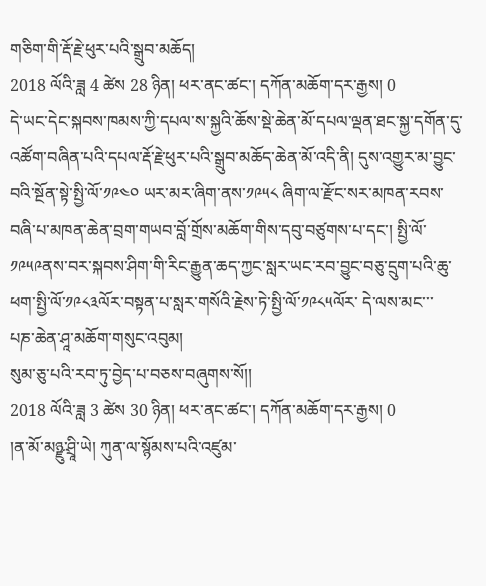གཅིག་གི་རྡོ་རྗེ་ཕུར་པའི་སྒྲུབ་མཆོད།
2018 ལོའི་ཟླ 4 ཚེས 28 ཉིན། ཕར་ནང་ཚང་། དཀོན་མཆོག་དར་རྒྱས། 0
དེ་ཡང་དེང་སྐབས་ཁམས་ཀྱི་དཔལ་ས་སྐྱའི་ཆོས་སྡེ་ཆེན་མོ་དཔལ་ལྡན་ཐང་སྐྱ་དགོན་དུ་འཚོག་བཞིན་པའི་དཔལ་རྡོ་རྗེ་ཕུར་པའི་སྒྲུབ་མཆོད་ཆེན་མོ་འདི་ནི། དུས་འགྱུར་མ་བྱུང་བའི་སྔོན་སྟེ་སྤྱི་ལོ་༡༩༤༠ ཡར་མར་ཞིག་ནས་༡༩༥༨ ཞིག་ལ་རྫོང་སར་མཁན་རབས་བཞི་པ་མཁན་ཆེན་བྲག་གཡབ་བློ་གྲོས་མཆོག་གིས་དབུ་བཙུགས་པ་དང་། སྤྱི་ལོ་༡༩༥༩ནས་བར་སྐབས་ཤིག་གི་རིང་རྒྱུན་ཆད་ཀྱང་སླར་ཡང་རབ་བྱུང་བཅུ་དྲུག་པའི་ཆུ་ཕག་སྤྱི་ལོ་༡༩༨༣ལོར་བསྟན་པ་སླར་གསོའི་རྗེས་ཏེ་སྤྱི་ལོ་༡༩༨༥ལོར་ དེ་ལས་མང་་་
པཎ་ཆེན་ཤཱ་མཆོག་གསུང་འབུམ།
སུམ་ཅུ་པའི་རབ་ཏུ་བྱེད་པ་བཅས་བཞུགས་སོ།།
2018 ལོའི་ཟླ 3 ཚེས 30 ཉིན། ཕར་ནང་ཚང་། དཀོན་མཆོག་དར་རྒྱས། 0
།ན་མོ་མཉྫུ་ཤྲཱི་ཡེ། ཀུན་ལ་སྙོམས་པའི་འཛུམ་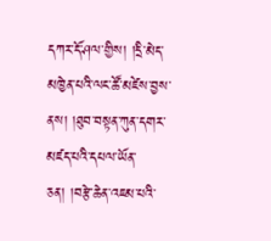དཀར་དོ་ཤལ་གྱིས། །དྲི་མེད་མཁྱེན་པའི་ལང་ཚོ་མཛེས་བྱས་ནས། །ཐུབ་བསྟན་ཀུན་དགར་མཛད་པའི་དཔལ་ཡོན་ཅན། །བརྩེ་ཆེན་འཇམ་པའི་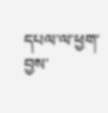དཔལ་ལ་ཕྱག་བྱས་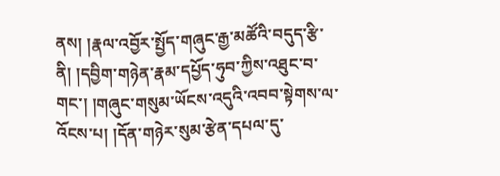ནས། །རྣལ་འབྱོར་སྤྱོད་གཞུང་རྒྱ་མཚོའི་བདུད་རྩི་ནི། །དབྱིག་གཉེན་རྣམ་དཔྱོད་ཧུབ་ཀྱིས་འཐུང་བ་གང་། །གཞུང་གསུམ་ཡོངས་འདུའི་འབབ་སྟེགས་ལ་འོངས་པ། །དོན་གཉེར་སུམ་རྩེན་དཔལ་དུ་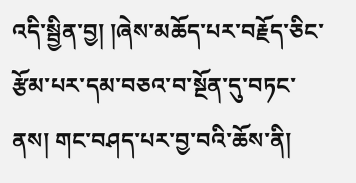འདི་སྦྱིན་བྱ། །ཞེས་མཆོད་པར་བརྗོད་ཅིང་རྩོམ་པར་དམ་བཅའ་བ་སྔོན་དུ་བཏང་ནས། གང་བཤད་པར་བྱ་བའི་ཆོས་ནི།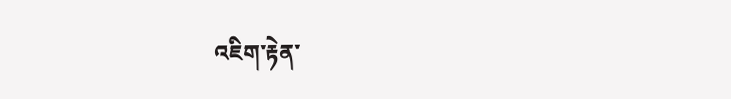འཇིག་རྟེན་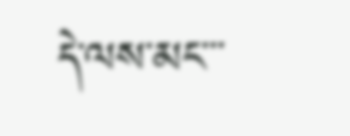དེ་ལས་མང་་་